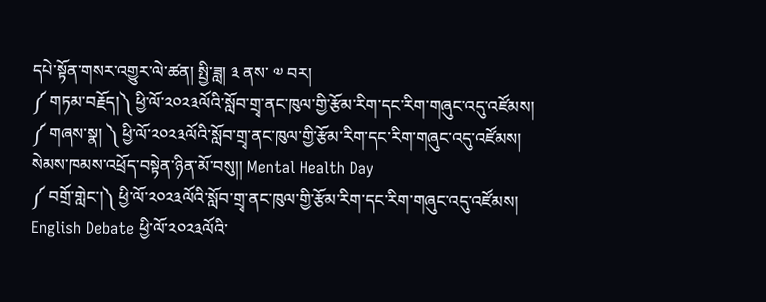དཔེ་སྟོན་གསར་འགྱུར་ལེ་ཚན། སྤྱི་ཟླ། ༣ ནས་ ༧ བར།
༼ གཏམ་བརྗོད།༽ ཕྱི་ལོ་༢༠༢༣ལོའི་སློབ་གྲྭ་ནང་ཁུལ་གྱི་རྩོམ་རིག་དང་རིག་གཞུང་འདུ་འཛོམས།
༼ གཞས་སྣ། ༽ ཕྱི་ལོ་༢༠༢༣ལོའི་སློབ་གྲྭ་ནང་ཁུལ་གྱི་རྩོམ་རིག་དང་རིག་གཞུང་འདུ་འཛོམས།
སེམས་ཁམས་འཕྲོད་བསྟེན་ཉིན་མོ་བསུ།། Mental Health Day
༼ བགྲོ་གླེང་།༽ ཕྱི་ལོ་༢༠༢༣ལོའི་སློབ་གྲྭ་ནང་ཁུལ་གྱི་རྩོམ་རིག་དང་རིག་གཞུང་འདུ་འཛོམས།
English Debate ཕྱི་ལོ་༢༠༢༣ལོའི་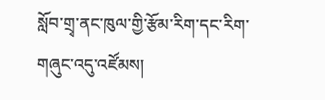སློབ་གྲྭ་ནང་ཁུལ་གྱི་རྩོམ་རིག་དང་རིག་གཞུང་འདུ་འཛོམས།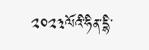༢༠༢༣ལོའི་ཧིན་དྷི་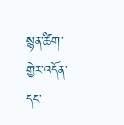སྙན་ཚིག་གྱེར་འདོན་དང་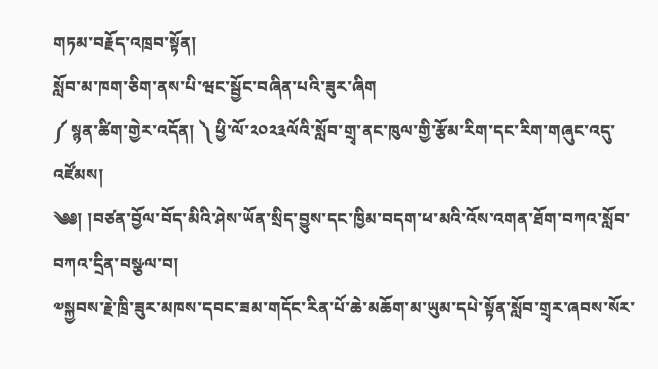གཏམ་བརྗོད་འཁྲབ་སྟོན།
སློབ་མ་ཁག་ཅིག་ནས་པི་ཝང་སྦྱོང་བཞིན་པའི་ཟུར་ཞིག
༼ སྙན་ཚིག་གྱེར་འདོན། ༽ ཕྱི་ལོ་༢༠༢༣ལོའི་སློབ་གྲྭ་ནང་ཁུལ་གྱི་རྩོམ་རིག་དང་རིག་གཞུང་འདུ་འཛོམས།
༄༅། །བཙན་བྱོལ་བོད་མིའི་ཤེས་ཡོན་སྲིད་བྱུས་དང་ཁྱིམ་བདག་ཕ་མའི་འོས་འགན་ཐོག་བཀའ་སློབ་བཀའ་དྲིན་བསྩལ་བ།
༧སྐྱབས་རྗེ་ཁྲི་ཟུར་མཁས་དབང་ཟམ་གདོང་རིན་པོ་ཆེ་མཆོག་མ་ཡུམ་དཔེ་སྟོན་སློབ་གྲྭར་ཞབས་སོར་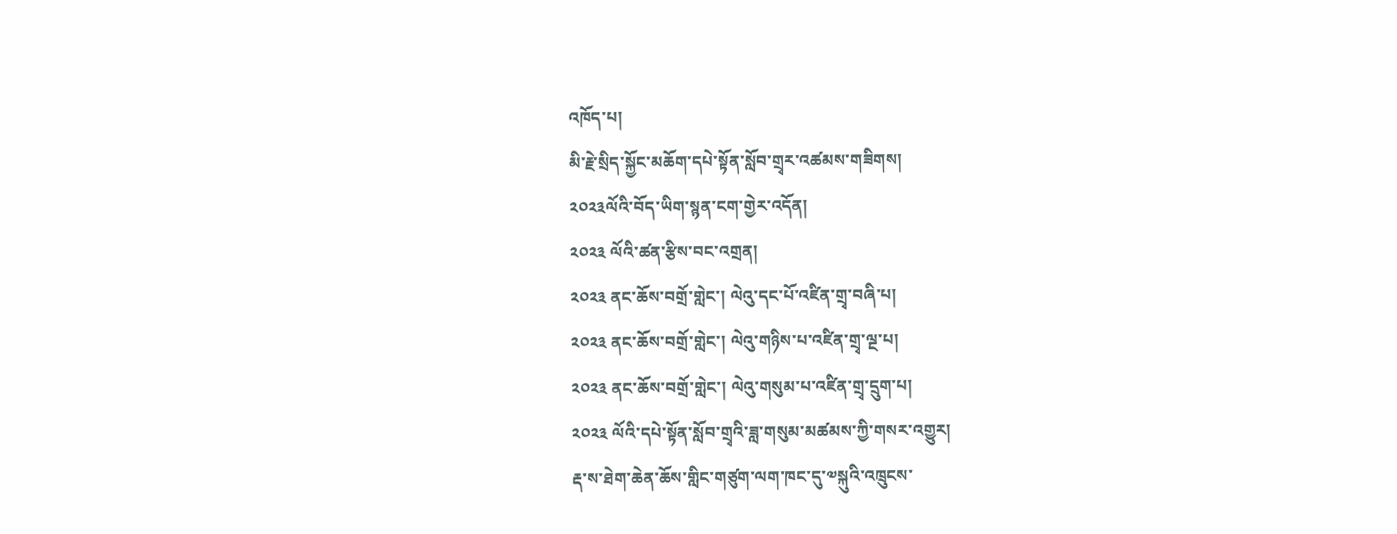འཁོད་པ།
མི་རྗེ་སྲིད་སྐྱོང་མཆོག་དཔེ་སྟོན་སློབ་གྲྭར་འཚམས་གཟིགས།
༢༠༢༣ལོའི་བོད་ཡིག་སྙན་ངག་གྱེར་འདོན།
༢༠༢༣ ལོའི་ཚན་རྩིས་བང་འགྲན།
༢༠༢༣ ནང་ཆོས་བགྲོ་གླེང་། ལེའུ་དང་པོ་འཛིན་གྲྭ་བཞི་པ།
༢༠༢༣ ནང་ཆོས་བགྲོ་གླེང་། ལེའུ་གཉིས་པ་འཛིན་གྲྭ་ལྔ་པ།
༢༠༢༣ ནང་ཆོས་བགྲོ་གླེང་། ལེའུ་གསུམ་པ་འཛིན་གྲྭ་དྲུག་པ།
༢༠༢༣ ལོའི་དཔེ་སྟོན་སློབ་གྲྭའི་ཟླ་གསུམ་མཚམས་ཀྱི་གསར་འགྱུར།
རྡ་ས་ཐེག་ཆེན་ཆོས་གླིང་གཙུག་ལག་ཁང་དུ་༧སྐུའི་འཁྲུངས་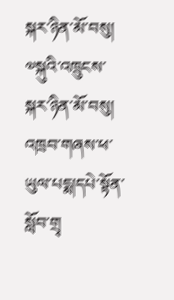སྐར་ཉིན་མོ་བསུ།
༧སྐུའི་འཁྲུངས་སྐར་ཉིན་མོ་བསུ། འཁྲབ་གཞས་ཕ་ཡུལ་པདྨ།དཔེ་སྟོན་སློབ་གྲྭ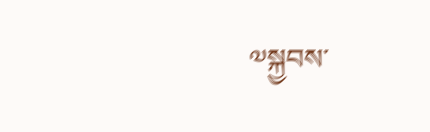༧སྐྱབས་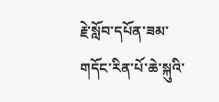རྗེ་སློབ་དཔོན་ཟམ་གདོང་རིན་པོ་ཆེ་སྐུའི་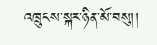འཁྲུངས་སྐར་ཉིན་མོ་བསུ།།